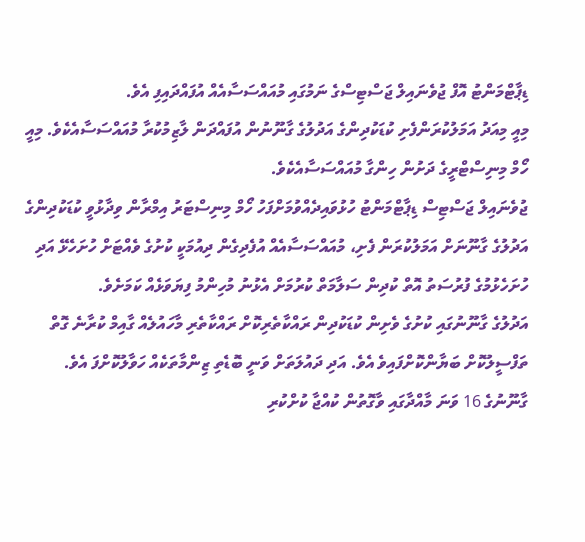ޑިޕާޓްމަންޓު އޮފް ޖުވެނައިލް ޖަސްޓިސްގެ ނަމުގައި މުއައްސަސާއެއް އުފައްދައިފި އެވެ.
މިއީ މިއަދު އަމަލުކުރަންފެށި ކުޑަކުދިންގެ އަދުލުގެ ގާނޫނުން އުފައްދަން ލާޒިމުކުރާ މުއައްސަސާއެކެވެ. މިއީ ހޯމް މިނިސްޓްރީގެ ދަށުން ހިންގާ މުއައްސަސާއެކެވެ.
ޖުވެނައިލް ޖަސްޓިސް ޑިޕާޓްމަންޓު ހުޅުވައިދެއްވުމަށްފަހު ހޯމް މިނިސްޓަރު އިމްރާން ވިދާޅުވީ ކުޑަކުދިންގެ އަދުލުގެ ގާނޫނަށް އަމަލުކުރަން ފެށި، މުއައްސަސާއެއް އުފެދިގެން ދިއުމަކީ ކުށުގެ ވެއްޓަށް ހުށަހެޅޭ އަދި ހުށަހެޅުމުގެ ފުރުސަތު އޮތް ކުދިން ސަލާމަތް ކުރުމަށް އެޅުނު މުހިންމު ފިޔަވަޅެއް ކަމަށެވެ.
އަދުލުގެ ގާނޫނުގައި ކުށުގެ ވެށިން ކުޑަކުދިން ރައްކާތެރިކޮށް ރައްކާތެރި މާހައުލެއް ގާއިމް ކުރާނެ ގޮތް ތަފްސީލުކޮށް ބަޔާންކޮށްފައިވެ އެވެ. އަދި ދައުލަތަށް ވަނީ ބޮޑެތި ޒިންމާތަކެއް ހަވާލުކޮށްފަ އެވެ.
ގާނޫނުގެ 16 ވަނަ މާއްދާގައި ވާގޮތުން ކުއްޖާ ކުށްކުރި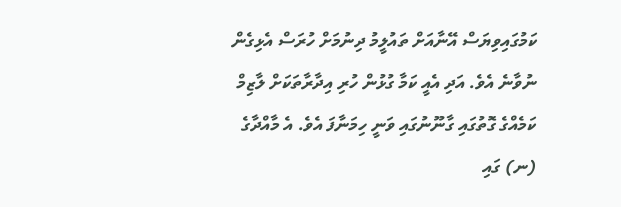ކަމުގައިވިޔަސް އޭނާއަށް ތައުލީމު ދިނުމަށް ހުރަސް އެޅިގެން ނުވާނެ އެވެ. އަދި އެއީ ކަމާ ގުޅުން ހުރި އިދާރާތަކަށް ލާޒިމް ކަމެއްގެ ގޮތުގައި ގާނޫނުގައި ވަނީ ހިމަނާފަ އެވެ. އެ މާއްދާގެ (ނ) ގައި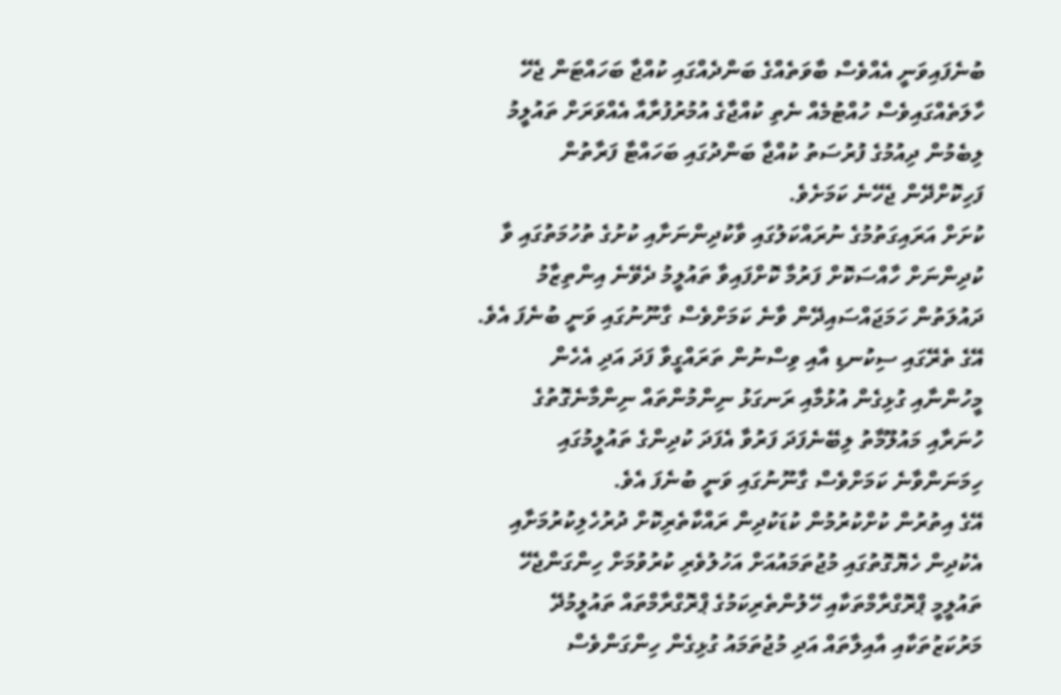ބުނެފައިވަނީ އެއްވެސް ބާވަތެއްގެ ބަންދެއްގައި ކުއްޖާ ބަހައްޓަން ޖެހޭ ހާލަތެއްގައިވެސް ހުއްޓުމެއް ނެތި ކުއްޖާގެ އުމުރުފުރާއާ އެއްވަރަށް ތައުލީމު ލިބެމުން ދިއުމުގެ ފުރުސަތު ކުއްޖާ ބަންދުގައި ބަހައްޓާ ފަރާތުން ފަހިކޮށްދޭން ޖެހޭނެ ކަމަށެވެ.
ކުށަށް އަރައިގަތުމުގެ ނުރައްކަލުގައި ވާކުދިންނަށާއި ކުށުގެ ތުހުމަތުގައި ވާ ކުދިންނަށް ހާއްސަކޮށް ފަރުމާ ކޮށްފައިވާ ތައުލީމު ދެވޭނެ އިންތިޒާމު ދައުލަތުން ހަމަޖައްސައިދޭން ވާނެ ކަމަށްވެސް ގާނޫނުގައި ވަނީ ބުނެފަ އެވެ. އޭގެ ތެރޭގައި ސިކުނޑި އާއި ވިސްނުން ތަރައްގީވާ ފަދަ އަދި އެހެން މީހުންނާއި ގުޅިގެން އުޅުމާއި ރަނގަޅު ނިންމުންތައް ނިންމާނެގޮތުގެ ހުނަރާއި މައުލޫމާތު ލިބޭނެފަދަ ފަރުވާ އެފަދަ ކުދިންގެ ތައުލީމުގައި ހިމަނަންވާނެ ކަމަށްވެސް ގާނޫނުގައި ވަނީ ބުނެފަ އެވެ.
އޭގެ އިތުރުން ކުށްކުރުމުން ކުޑަކުދިން ރައްކާތެރިކޮށް ދުރުހެލިކުރުމަށާއި އެކުދިން ހެޔޮގޮތުގައި މުޖުތަމައުއަށް އަހުލުވެރި ކުރުވުމަށް ހިންގަންޖެހޭ ތައުލީމީ ޕްރޮގްރާމްތަކާއި ހޭލުންތެރިކަމުގެ ޕްރޮގްރާމްތައް ތައުލީމުދޭ މަރުކަޒުތަކާއި އާއިލާތައް އަދި މުޖުތަމައު ގުޅިގެން ހިންގަންވެސް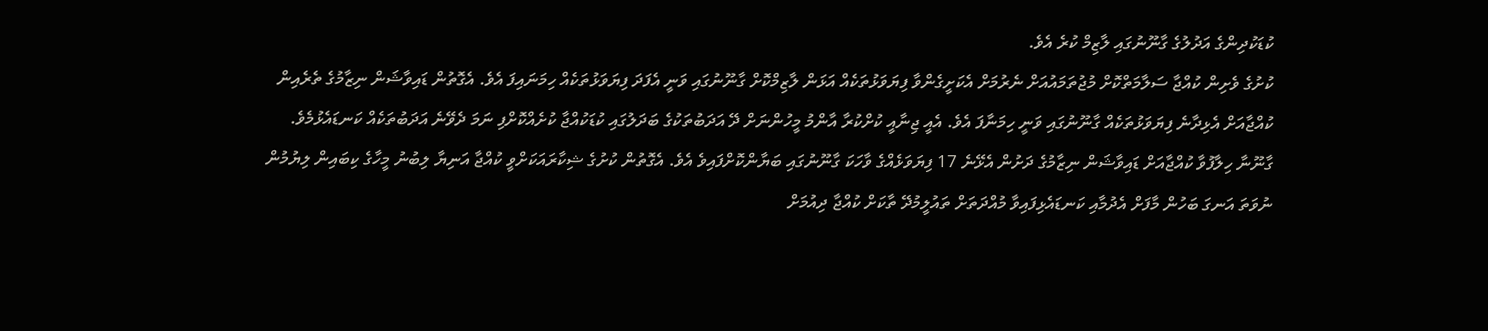ކުޑަކުދިންގެ އަދުލުގެ ގާނޫނުގައި ލާޒިމް ކުރެ އެވެ.
ކުށުގެ ވެށިން ކުއްޖާ ސަލާމަތްކޮށް މުޖުތަމައުއަށް ނެރުމަށް އެކަށީގެންވާ ފިޔަވަޅުތަކެއް އަޅަން ލާޒިމްކޮށް ގާނޫނުގައި ވަނީ އެފަދަ ފިޔަވަޅުތަކެއް ހިމަނައިފަ އެވެ. އެގޮތުން ޑައިވާޝަން ނިޒާމުގެ ތެރެއިން ކުއްޖާއަށް އެޅިދާނެ ފިޔަވަޅުތަކެއް ގާނޫނުގައި ވަނީ ހިމަނާފަ އެވެ. އެއީ ޖިނާއީ ކުށްކުރާ އާންމު މީހުންނަށް ދޭ އަދަބުތަކުގެ ބަދަލުގައި ކުޑަކުއްޖާ ކުށެއްކޮށްފި ނަމަ ދެވޭނެ އަދަބުތަކެއް ކަނޑައެޅުމެވެ.
ގާނޫނާ ހިލާފުވާ ކުއްޖާއަށް ޑައިވާޝަން ނިޒާމުގެ ދަށުން އެޅޭނެ 17 ފިޔަވަޅެއްގެ ވާހަކަ ގާނޫނުގައި ބަޔާންކޮށްފައިވެ އެވެ. އެގޮތުން ކުށުގެ ޝިކާރައަކަށްވީ ކުއްޖާ އަނިޔާ ލިބުނު މީހާގެ ކިބައިން ލިޔުމުން ނުވަތަ އަނގަ ބަހުން މާފަށް އެދުމާއި ކަނޑައެޅިފައިވާ މުއްދަތަށް ތައުލީމުދޭ ތާކަށް ކުއްޖާ ދިއުމަށް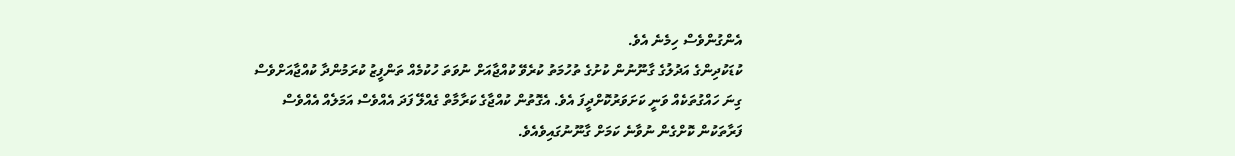އެންގުންވެސް ހިމެނެ އެވެ.
ކުޑަކުދިންގެ އަދުލުގެ ގާނޫނުން ކުށުގެ ތުހުމަތު ކުރެވޭ ކުއްޖާއަށް ނުވަތަ ހުކުމެއް ތަންފީޒު ކުރަމުންދާ ކުއްޖާއަށްވެސް ގިނަ ހައްގުތަކެއް ވަނީ ކަށަވަރުކޮށްދީފަ އެވެ. އެގޮތުން ކުއްޖާގެ ކަރާމާތް ގެއްލޭ ފަދަ އެއްވެސް އަމަލެއް އެއްވެސް ފަރާތަކުން ކޮށްގެން ނުވާނެ ކަމަށް ގާނޫނުގައިވެއެވެ.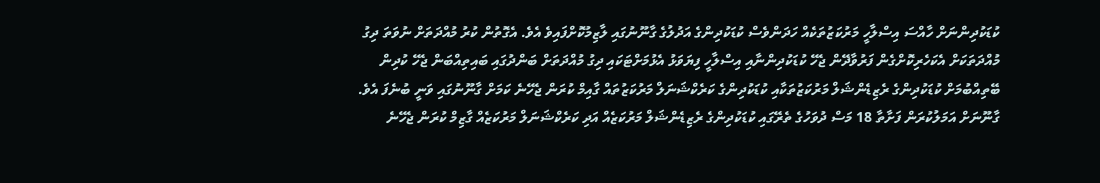ކުޑަކުދިންނަށް ހާއްސަ އިސްލާހީ މަރުކަޒުތަކެއް ހަދަންވެސް ކުޑަކުދިންގެ އަދުލުގެ ގާނޫނުގައި ލާޒިމުކޮށްފައިވެ އެވެ. އެގޮތުން ކުރު މުއްދަތަށް ނުވަތަ ދިގު މުއްދަތަކަށް އެކަހެރިކޮށްގެން ފަރުވާދޭން ޖެހޭ ކުޑަކުދިންނާއި އިސްލާހީ ފިޔަވަޅު އެޅުމަށްޓަކައި ދިގު މުއްދަތަށް ބަންދުގައި ބައިތިއްބަން ޖެހޭ ކުދިން ބޭތިއްބުމަށް ކުޑަކުދިންގެ ރެޒިޑެންޝަލް މަރުކަޒުތަކާއި ކުޑަކުދިންގެ ކަރެކްޝަނަލް މަރުކަޒުތައް ގާއިމް ކުރަން ޖެހޭނެ ކަމަށް ގާނޫނުގައި ވަނީ ބުނެފަ އެވެ.
ގާނޫނަށް އަމަލުކުރަން ފަށާތާ 18 މަސް ދުވަހުގެ ތެރޭގައި ކުޑަކުދިންގެ ރެޒިޑެންޝަލް މަރުކަޒެއް އަދި ކަރެކްޝަނަލް މަރުކަޒެއް ގާޒިމް ކުރަން ޖެހޭނެ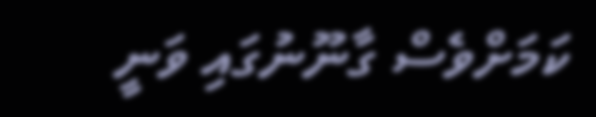ކަމަށްވެސް ގާނޫނުގައި ވަނީ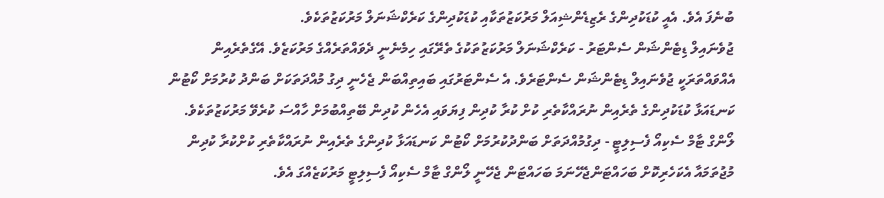ބުނެފަ އެވެ. އެއީ ކުޑަކުދިންގެ ރެޒިޑެންޝިއަލް މަރުކަޒުތަކާއި ކުޑަކުދިންގެ ކަރެކްޝަނަލް މަރުކަޒުތަކެވެ.
ޖުވެނައިލް ޑިޓެންޝަން ސެންޓަރު - ކަރެކްޝަނަލް މަރުކަޒުތަކުގެ ތެރޭގައި ހިމެނެނީ ދެވައްތަރެއްގެ މަރުކަޒެވެ. އޭގެތެރެއިން އެއްވައްތަރަކީ ޖުވެނައިލް ޑިޓެންޝަން ސެންޓަރެވެ. އެ ސެންޓަރުގައި ބައިތިއްބަން ޖެހެނީ ދިގު މުއްދަތަކަށް ބަންދު ކުރުމަށް ކޯޓުން ކަނޑައަޅާ ކުޑަކުދިންގެ ތެރެއިން ނުރައްކާތެރި ކުށް ކުރާ ކުދިން ފިޔަވައި އެހެން ކުދިން ބޭތިއްބުމަށް ހާއްސަ ކުރެވޭ މަރުކަޒުތަކެވެ.
ލޯންގް ޓާމް ސެކިއޯ ފެސިލިޓީ - ދިގުމުއްދަތަށް ބަންދުކުރުމަށް ކޯޓުން ކަނޑައަޅާ ކުދިންގެ ތެރެއިން ނުރައްކާތެރި ކުށްކުރާ ކުދިން މުޖުތަމައާ އެކަހެރިކޮށް ބަހައްޓަންޖެހޭނަމަ ބަހައްޓަން ޖެހޭނީ ލޯންގް ޓާމް ސެކިއޯ ފެސިލިޓީ މަރުކަޒެއްގަ އެވެ.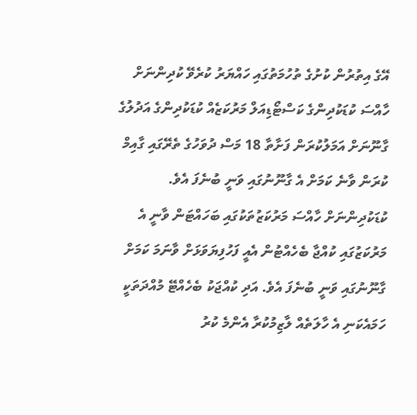އޭގެ އިތުރުން ކުށުގެ ތުހުމަތުގައި ހައްޔަރު ކުރެވޭ ކުދިންނަށް ހާއްސަ ކުޑަކުދިންގެ ކަސްޓޯޑިއަލް މަރުކަޒެއް ކުޑަކުދިންގެ އަދުލުގެ ގާނޫނަށް އަމަލުކުރަން ފަށާތާ 18 މަސް ދުވަހުގެ ތެރޭގައި ގާއިމް ކުރަން ވާނެ ކަމަށް އެ ގާނޫނުގައި ވަނީ ބުނެފަ އެވެ.
ކުޑަކުދިންނަށް ހާއްސަ މަރުކަޒުތަކުގައި ބަހައްޓަން ވާނީ އެ މަރުކަޒުގައި ކުއްޖާ ބެހެއްޓުން އެއީ ފަހުފިޔަވަޅަށް ވާނަމަ ކަމަށް ގާނޫނުގައި ވަނީ ބުނެފަ އެވެ. އަދި ކުއްޖަކު ބެހެއްޓޭ މުއްދަތަކީ ހަމައެކަނި އެ ހާލަތެއް ލާޒިމުކުރާ އެންމެ ކުރު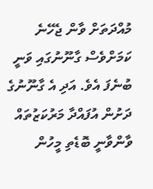މުއްދަތަށް ވާން ޖެހޭނެ ކަމަށްވެސް ގާނޫނުގައި ވަނީ ބުނެފަ އެވެ. އަދި އެ ގާނޫނުގެ ދަށުން އުފައްދާ މަރުކަޒުތައް ވާންވާނީ ބޮޑެތި މީހުން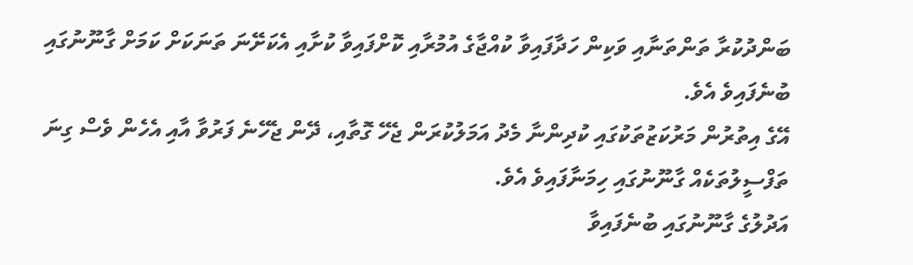ބަންދުކުރާ ތަންތަނާއި ވަކިން ހަދާފައިވާ ކުއްޖާގެ އުމުރާއި ކޮށްފައިވާ ކުށާއި އެކަށޭނަ ތަނަކަށް ކަމަށް ގާނޫނުގައި ބުނެފައިވެ އެވެ.
އޭގެ އިތުރުން މަރުކަޒުތަކުގައި ކުދިންނާ މެދު އަމަލުކުރަން ޖެހޭ ގޮތާއި، ދޭން ޖެހޭނެ ފަރުވާ އާއި އެހެން ވެސް ގިނަ ތަފްސީލުތަކެއް ގާނޫނުގައި ހިމަނާފައިވެ އެވެ.
އަދުލުގެ ގާނޫނުގައި ބުނެފައިވާ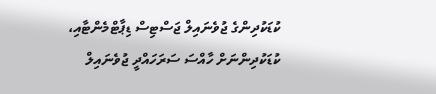ކުޑަކުދިންގެ ޖުވެނައިލް ޖަސްޓިސް ޑިޕާޓްމެންޓާއި، ކުޑަކުދިންނަށް ހާއްސަ ސަރަހައްދީ ޖުވެނައިލް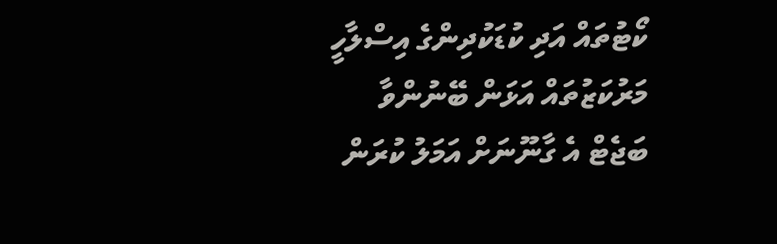ކޯޓުތައް އަދި ކުޑަކުދިންގެ އިސްލާހީ މަރުކަޒުތައް އަޅަން ބޭނުންވާ ބަޖެޓް އެ ގާނޫނަށް އަމަލު ކުރަން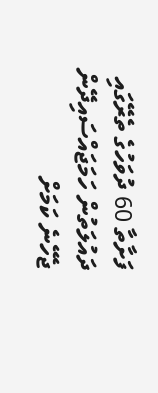ފަށާތާ 60 ދުވަހުގެ ތެރޭގައި ދައުލަތުން ހަމަޖައްސައިދޭން ޖެހޭނެ ކަމަށް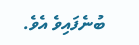ބުނެފައިވެ އެވެ.